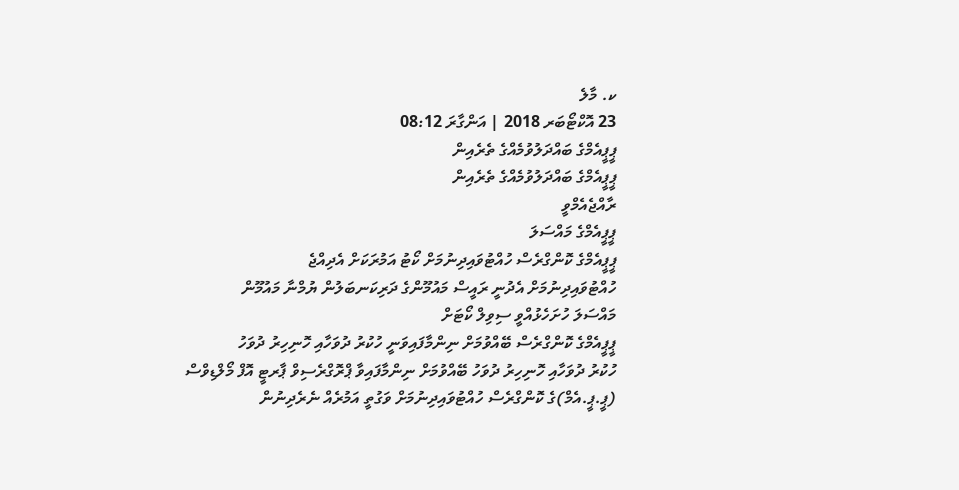ކ. މާލެ
23 އޮކްޓޯބަރ 2018 | އަންގާރަ 08:12
ޕީޕީއެމްގެ ބައްދަލުވުމެއްގެ ތެރެއިން
ޕީޕީއެމްގެ ބައްދަލުވުމެއްގެ ތެރެއިން
ރާއްޖެއެމްވީ
ޕީޕީއެމްގެ މައްސަލަ
ޕީޕީއެމްގެ ކޮންގްރެސް ހުއްޓުވައިދިނުމަށް ކޯޓު އަމުރަކަށް އެދިއްޖެ
ހުއްޓުވައިދިނުމަށް އެދުނީ ރައީސް މައުމޫންގެ ދަރިކަނބަލުން ޔުމްނާ މައުމޫން
މައްސަލަ ހުށަހެޅުއްވީ ސިވިލް ކޯޓަށް
ޕީޕީއެމްގެ ކޮންގްރެސް ބޭއްވުމަށް ނިންމާފައިވަނީ ހުކުރު ދުވަހާއި ހޮނިހިރު ދުވަހު
ހުކުރު ދުވަހާއި ހޮނިހިރު ދުވަހު ބޭއްވުމަށް ނިންމާފައިވާ ޕްރޮގްރެސިވް ޕާރޓީ އޮފް މޯލްޑިވްސް (ޕީ.ޕީ.އެމް)ގެ ކޮންގްރެސް ހުއްޓުވައިދިނުމަށް ވަގުތީ އަމުރެއް ނެރެދިނުން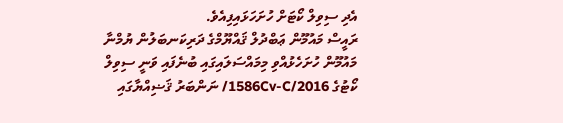އެދި ސިވިލް ކޯޓަށް ހުށަހަޅައިފިއެވެ.
ރައީސް މައުމޫން ޢަބްދުލް ޤައްޔޫމްގެ ދަރިކަނބަލުން ޔުމްނާ މައުމޫން ހުށަހެޅުއްވި މިމައްސަލައިގައި ބުނެފައި ވަނީ ސިވިލް ކޯޓުގެ 1586Cv-C/2016/ ނަންބަރު ޤަޟިއްޔާގައި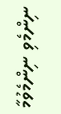ނިންމެވި ނިންމެވުމާ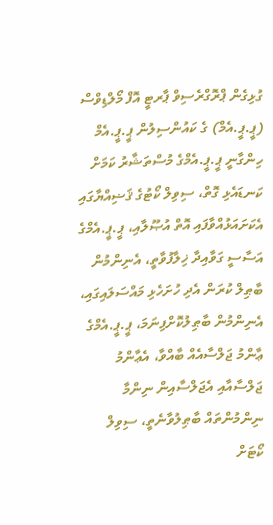ގުޅިގެން ޕްރޮގްރެސިވް ޕާރޓީ އޮފް މޯލްޑިވްސް (ޕީ.ޕީ.އެމް) ގެ ކައުންސިލުން ޕީ.ޕީ.އެމް ހިންގާނީ ޕީ.ޕީ.އެމްގެ މުސްތަޝާރު ކަމަށް ކަނޑައެޅި ގޮތް، ސިވިލް ކޯޓުގެ ޤަޟިއްޔާގައި އެކަށައަޅުއްވާފައި އޮތް އުޞޫލާއި، ޕީ.ޕީ.އެމްގެ އަސާސީ ގަވާއިދާ ޚިލާފުވާތީ، އެނިންމުން ބާޠިލް ކުރަން އެދި ހުށަހެޅި މައްސަލައިގައި، އެނިންމުން ބާޠިލުކޮށްފިނަމަ، ޕީ.ޕީ.އެމްގެ ޢާންމު ޖަލްސާއެއް ބާއްވާ، އެޢާންމު ޖަލްސާއާއި އެޖަލްސާއިން ނިންމާ ނިންމުންތައް ބާޠިލުވާނެތީ، ސިވިލް ކޯޓަށް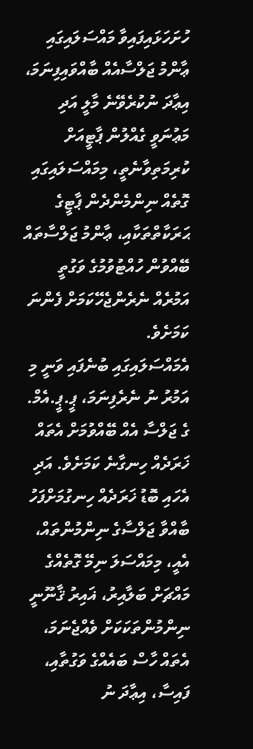ހުށަހަޅައިފައިވާ މައްސަލައިގައި ޢާންމު ޖަލްސާއެއް ބާއްވައިފިނަމަ، އިޢާދަ ނުކުރެވޭނެ މާލީ އަދި މަޢުނަވީ ގެއްލުން ޕާޓީއަށް ކުރިމަތިވާނެތީ، މިމައްސަލައިގައި ގޮތެއް ނިންމެންދެން ޕާޓީގެ ޙަރަކާތްތަކާއި، ޢާންމު ޖަލްސާތައް ބޭއްވުން ހުއްޓުވުމުގެ ވަގުތީ އަމުރެއް ނެރެންޖެހޭކަމަށް ފެންނަ ކަމަށެވެ.
އެމައްސަލައިގައި ބުނެފައި ވަނީ މި އަމުރު ނު ނެރެފިނަމަ، ޕީ.ޕީ.އެމް. ގެ ޖަލްސާ އެއް ބޭއްވުމަށް އެތައް ޚަރަދެއް ހިނގާނެ ކަމަށެވެ. އަދި އެހައި ބޮޑު ޚަރަދެއް ހިނގުމަށްފަހު ބާއްވާ ޖަލްސާގެ ނިންމުންތައް، އެއީ، މިމައްސަލަ ނިމޭ ގޮތެއްގެ މައްޗަށް ބަލާއިރު، ޣައިރު ޤާނޫނީ ނިންމުންތަކަކަށް ވެއްޖެނަމަ، އެތައް ހާސް ބައެއްގެ ވަގުތާއި، ފައިސާ، އިޢާދަ ނު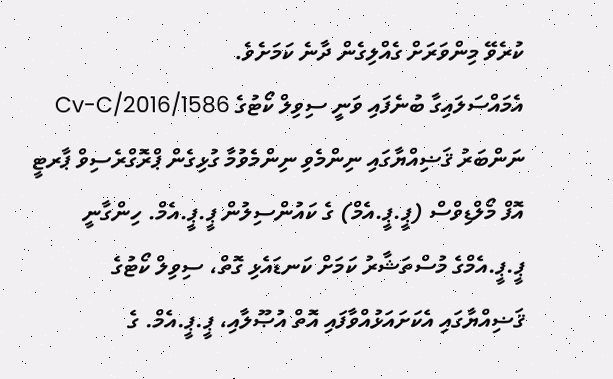ކުރެވޭ މިންވަރަށް ގެއްލިގެން ދާނެ ކަމަށެވެ.
އެމައްސަލައިގާ ބުނެފައި ވަނީ ސިވިލް ކޯޓުގެ 1586/Cv-C/2016 ނަންބަރު ޤަޟިއްޔާގައި ނިންމެވި ނިންމެވުމާ ގުޅިގެން ޕްރޮގްރެސިވް ޕާރޓީ އޮފް މޯލްޑިވްސް (ޕީ.ޕީ.އެމް) ގެ ކައުންސިލުން ޕީ.ޕީ.އެމް. ހިންގާނީ ޕީ.ޕީ.އެމްގެ މުސްތަޝާރު ކަމަށް ކަނޑައެޅި ގޮތް، ސިވިލް ކޯޓުގެ ޤަޟިއްޔާގައި އެކަށައަޅުއްވާފައި އޮތް އުޞޫލާއި، ޕީ.ޕީ.އެމް. ގެ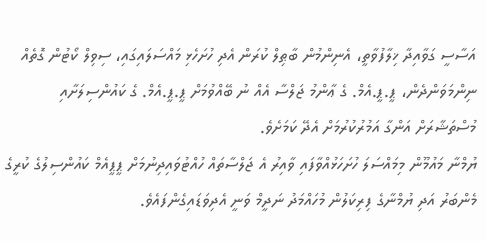އަސާސީ ގަވާއިދާ ޚިލާފުވާތީ، އެނިންމުން ބާޠިލް ކުރަން އެދި ހުށަހެޅި މައްސަލައިގައި، ސިވިލް ކޯޓުން ގޮތެއް ނިންމަވަންދެން، ޕީ.ޕީ.އެމް. ގެ ޢާންމު ޖަލްސާ އެއް ނު ބޭއްވުމަށް ޕީ.ޕީ.އެމް. ގެ ކައުންސިލަށާއި މުސްތަޝާރަށް އަންގާ އަމުރުކުރުމަށް އެދޭ ކަމަށެވެ.
ޔުމްނާ މައުމޫން މިމައްސަލަ ހުށަހަޅުއްވާފައި ވާއިރު އެ ޖަލްސާތައް ހުއްޓުވައިދިނުމަށް ޕީޕީއެމް ކައުންސިލުގެ ކުރީގެ މެންބަރު އަދި ޔުމްނާގެ ފިރިކަލުން މުހައްމަދު ނަދީމް ވަނީ އެދިވަޑައިގެންފައެވެ.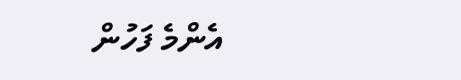އެންމެ ފަހުން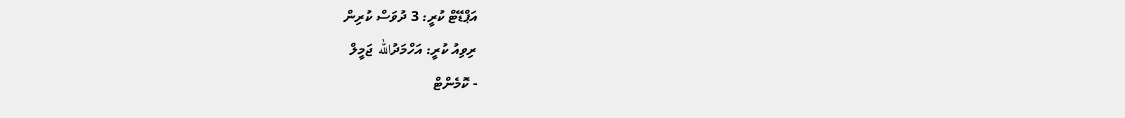އަޕްޑޭޓް ކުރީ: 3 ދުވަސް ކުރިން
ރިވިއު ކުރީ: އަހްމަދުالله ޖަމީލް
- ކޮމެންޓް